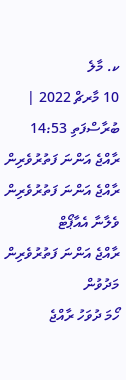ކ. މާލެ
10 މާރޗް 2022 | ބުރާސްފަތި 14:53
ރާއްޖެ އަންނަ ފަތުރުވެރިން
ރާއްޖެ އަންނަ ފަތުރުވެރިން
ވެލާނާ އެއާޕޯޓް
ރާއްޖެ އަންނަ ފަތުރުވެރިން މަދުވުން
ހޯމަ ދުވަހު ރާއްޖެ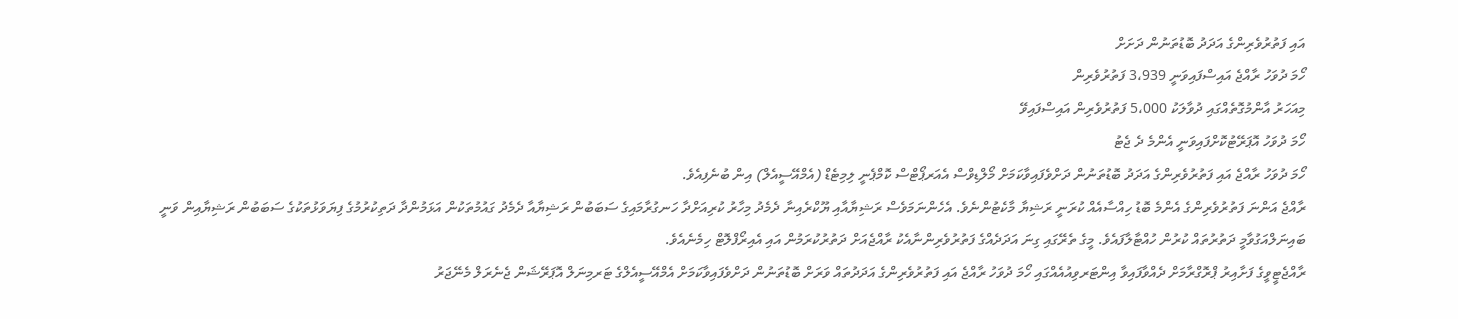އައި ފަތުރުވެރިންގެ އަދަދު ބޮޑުތަނުން ދަށަށް
ހޯމަ ދުވަހު ރާއްޖެ އައިސްފައިވަނީ 3،939 ފަތުރުވެރިން
މިއަހަރު އާންމުގޮތެއްގައި ދުވާލަކު 5،000 ފަތުރުވެރިން އައިސްފައިވޭ
ހޯމަ ދުވަހު އޮޕަރޭޓުކޮށްފައިވަނީ އެންމެ ދެ ޖެޓު
ހޯމަ ދުވަހު ރާއްޖެ އައި ފަތުރުވެރިންގެ އަދަދު ބޮޑުތަނުން ދަށްވެފައިވާކަމަށް މޯލްޑިވްސް އެއަރޕޯޓްސް ކޮމްޕެނީ ލިމިޓެޑް (އެމްއޭސީއެލް) އިން ބުނެފިއެވެ.
ރާއްޖެ އަންނަ ފަތުރުވެރިންގެ އެންމެ ބޮޑު ހިއްސާއެއް ކުރަނީ ރަޝިޔާ މާކެޓުންނެވެ. އެހެންނަމަވެސް ރަޝިޔާއާއި ޔޫކްރެއިނާ ދެމެދު މިހާރު ކުރިއަށްދާ ހަނގުރާމައިގެ ސަބަބުން ރަޝިޔާއާ ދެމެދު ގައުމުތަކުން އަޅަމުންދާ ދަތިކުރުމުގެ ފިޔަވަޅުތަކުގެ ސަބަބުން ރަޝިޔާއިން ވަނީ ބައިނަލްއަގުވާމީ ދަތުރުތައް ކުރުން ހުއްޓާލާފައެވެ. މީގެ ތެރޭގައި ގިނަ އަދަދެއްގެ ފަތުރުވެރިންނާއެކު ރާއްޖެއަށް ދަތުރުކުރަމުން އައި އެއިރޯފްލޮޓް ހިމެނެއެވެ.
ރާއްޖެޓީވީގެ ފަށާއިރު ޕްރޮގްރާމަށް ދެއްވާފައިވާ އިންޓަރވިއުއެއްގައި ހޯމަ ދުވަހު ރާއްޖެ އައި ފަތުރުވެރިންގެ އަދަދުތައް ވަރަށް ބޮޑުތަނުން ދަށްވެފައިވާކަމަށް އެމްއޭސީއެލްގެ ޓަރމިނަލް އޮޕަރޭޝަން ޖެނެރަލް މެނޭޖަރު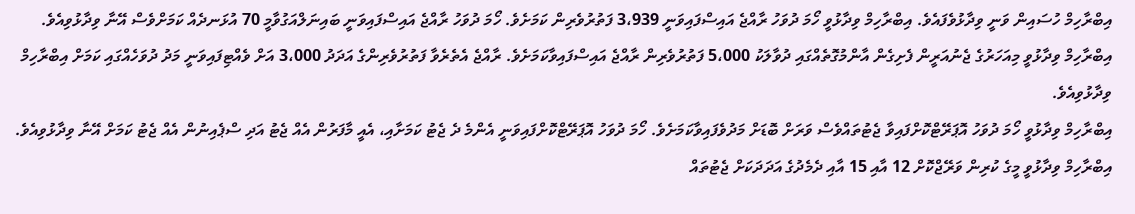އިބްރާހިމް ހުސައިން ވަނީ ވިދާޅުވެފައެވެ. އިބްރާހިމް ވިދާޅުވީ ހޯމަ ދުވަހު ރާއްޖެ އައިސްފައިވަނީ 3،939 ފަތުރުވެރިން ކަމަށެވެ. ހޯމަ ދުވަހު ރާއްޖެ އައިސްފައިވަނީ ބައިނަލްއަގުވާމީ 70 އުޅަނދެއް ކަމަށްވެސް އޭނާ ވިދާޅުވިއެވެ.
އިބްރާހިމް ވިދާޅުވީ މިއަހަރުގެ ޖެނުއަރީން ފެށިގެން އާންމުގޮތެއްގައި ދުވާލަކު 5،000 ފަތުރުވެރިން ރާއްޖެ އައިސްފައިވާކަމަށެވެ. ރާއްޖެ އެތެރެވާ ފަތުރުވެރިންގެ އަދަދު 3،000 އަށް ވެއްޓިފައިވަނީ މަދު ދުވަހެއްގައި ކަމަށް އިބްރާހިމް ވިދާޅުވިއެވެ.
އިބްރާހިމް ވިދާޅުވީ ހޯމަ ދުވަހު އޮޕަރޭޓްކޮށްފައިވާ ޖެޓުތައްވެސް ވަރަށް ބޮޑަށް މަދުވެފައިވާކަމަށެވެ. ހޯމަ ދުވަހު އޮޕަރޭޓްކޮށްފައިވަނީ އެންމެ ދެ ޖެޓު ކަމަށާއި، އެއީ މާފަރުން އެއް ޖެޓު އަދި ސްޕެއިނުން އެއް ޖެޓު ކަމަށް އޭނާ ވިދާޅުވިއެވެ. އިބްރާހިމް ވިދާޅުވީ މީގެ ކުރިން ވަރޭޖްކޮށް 12 އާއި 15 އާއި ދެމެދުގެ އަދަދަކަށް ޖެޓުތައް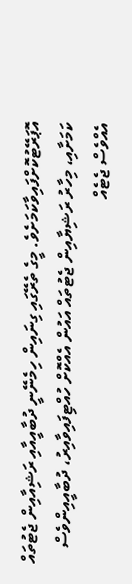އޮޕަރޭޓުކޮށްފައިވާކަމަށެވެ. މީގެ ތެރޭގައި ގިނައިން ހިމެނޭނީ ދުބާއީއާއި ރަޝިއާއިން ޖެޓުތައް ކަމަށާއި، މިހާރު ރަޝިޔާއިން ޖެޓުތައް އައުން އެއްކޮށް ހުއްޓިފައިވާއިރު، ދުބާއީއިންވެސް އެއްވެސް ޖެޓެއް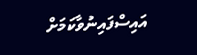އައިސްފައިނުވާކަމަށް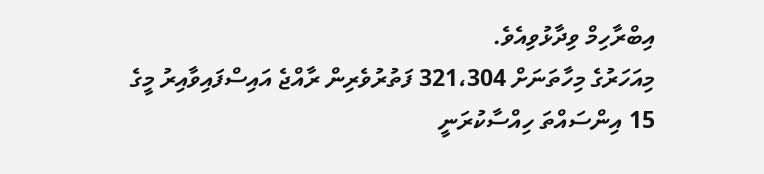އިބްރާހިމް ވިދާޅުވިއެވެ.
މިއަހަރުގެ މިހާތަނަށް 321،304 ފަތުރުވެރިން ރާއްޖެ އައިސްފައިވާއިރު މީގެ 15 އިންސައްތަ ހިއްސާކުރަނީ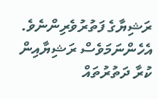ރަޝިޔާގެ ފަތުރުވެރިންނެވެ. އެހެންނަމަވެސް ރަޝިޔާއިން ކުރާ ދަތުރުތައް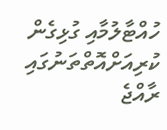ހުއްޓާލުމާއި ގުޅިގެން ކުރިއަށްއޮތްތަނުގައި ރާއްޖެ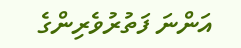އަންނަ ފަތުރުވެރިންގެ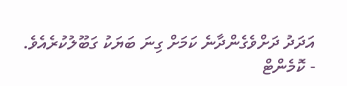އަދަދު ދަށްވެގެންދާނެ ކަމަށް ގިނަ ބަޔަކު ގަބޫލުކުރެއެވެ.
- ކޮމެންޓް